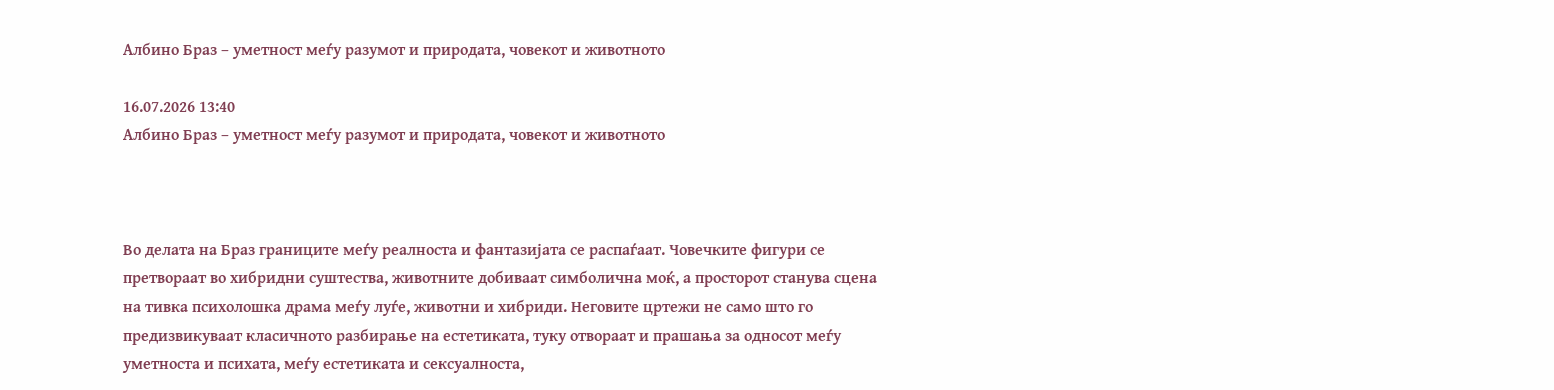Албино Браз ‒ уметност меѓу разумот и природата, човекот и животното

16.07.2026 13:40
Албино Браз ‒ уметност меѓу разумот и природата, човекот и животното



Во делата на Браз границите меѓу реалноста и фантазијата се распаѓаат. Човечките фигури се претвораат во хибридни суштества, животните добиваат симболична моќ, а просторот станува сцена на тивка психолошка драма меѓу луѓе, животни и хибриди. Неговите цртежи не само што го предизвикуваат класичното разбирање на естетиката, туку отвораат и прашања за односот меѓу уметноста и психата, меѓу естетиката и сексуалноста,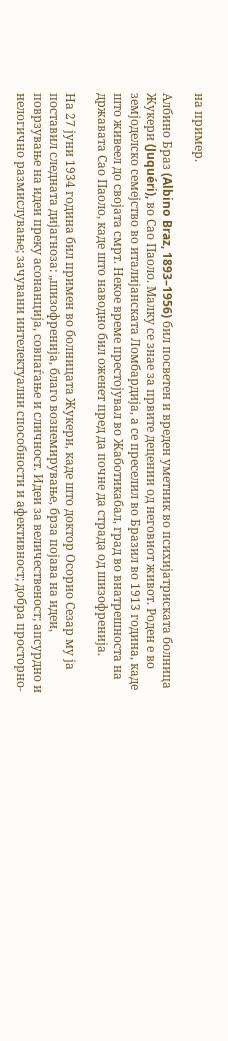на пример.

Албино Браз (Albino Braz, 1893–1956) бил посветен и вреден уметник во психијатриската болница Жукери (Juquéri), во Сао Паоло. Малку се знае за првите децении од неговиот живот. Роден е во земјоделско семејство во италијанската Ломбардија, а се преселил во Бразил во 1913 година, каде што живеел до својата смрт. Некое време престојувал во Жаботикабал, град во внатрешноста на државата Сао Паоло, каде што наводно бил оженет пред да почне да страда од шизофренија.

На 27 јуни 1934 година бил примен во болницата Жукери, каде што доктор Осорио Сезар му ја поставил следната дијагноза: „шизофренија, благо вознемирување, брза појава на идеи, поврзување на идеи преку асонанција, совпаѓање и сличност. Идеи за величественост; апсурдно и нелогично размислување; зачувани интелектуални способности и афективност; добра просторно-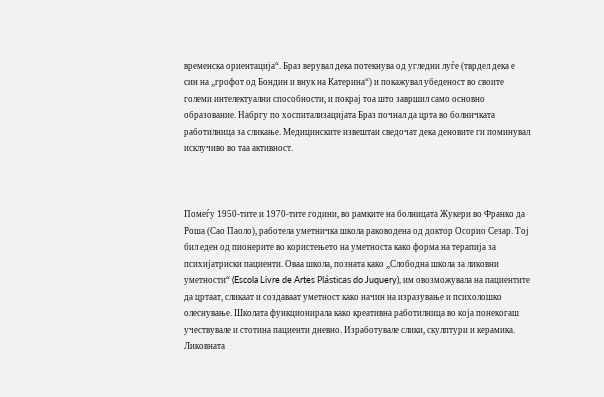временска ориентација“. Браз верувал дека потекнува од угледни луѓе (тврдел дека е син на „грофот од Бондин и внук на Катерина“) и покажувал убеденост во своите големи интелектуални способности, и покрај тоа што завршил само основно образование. Набргу по хоспитализацијата Браз почнал да црта во болничката работилница за сликање. Медицинските извештаи сведочат дека деновите ги поминувал исклучиво во таа активност.



Помеѓу 1950-тите и 1970-тите години, во рамките на болницата Жукери во Франко да Роша (Сао Паоло), работела уметничка школа раководена од доктор Осорио Сезар. Тој бил еден од пионерите во користењето на уметноста како форма на терапија за психијатриски пациенти. Оваа школа, позната како „Слободна школа за ликовни уметности“ (Escola Livre de Artes Plásticas do Juquery), им овозможувала на пациентите да цртаат, сликаат и создаваат уметност како начин на изразување и психолошко олеснување. Школата функционирала како креативна работилница во која понекогаш учествувале и стотина пациенти дневно. Изработувале слики, скулптури и керамика. Ликовната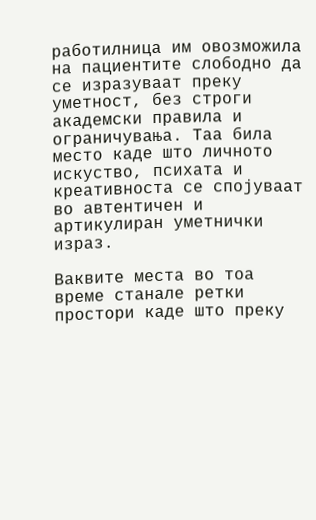работилница им овозможила на пациентите слободно да се изразуваат преку уметност, без строги академски правила и ограничувања. Таа била место каде што личното искуство, психата и креативноста се спојуваат во автентичен и артикулиран уметнички израз.

Ваквите места во тоа време станале ретки простори каде што преку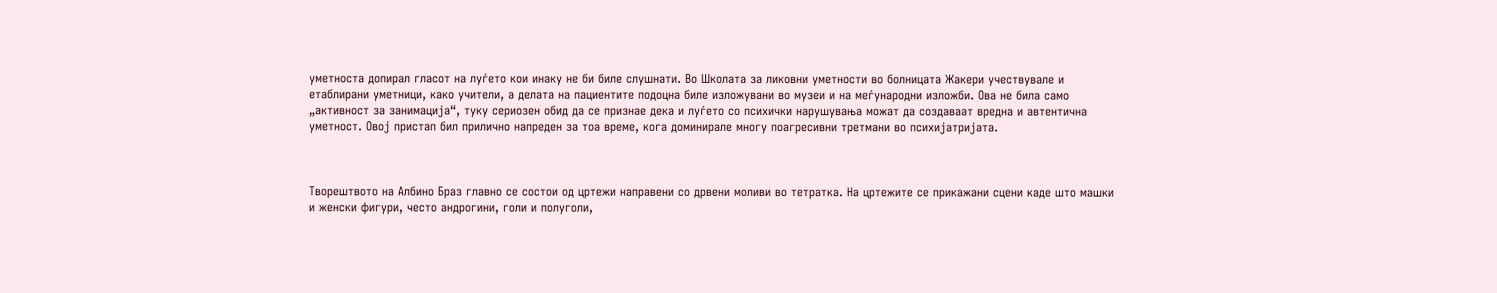уметноста допирал гласот на луѓето кои инаку не би биле слушнати. Во Школата за ликовни уметности во болницата Жакери учествувале и етаблирани уметници, како учители, а делата на пациентите подоцна биле изложувани во музеи и на меѓународни изложби. Ова не била само „активност за занимација“, туку сериозен обид да се признае дека и луѓето со психички нарушувања можат да создаваат вредна и автентична уметност. Овој пристап бил прилично напреден за тоа време, кога доминирале многу поагресивни третмани во психијатријата.



Творештвото на Албино Браз главно се состои од цртежи направени со дрвени моливи во тетратка. На цртежите се прикажани сцени каде што машки и женски фигури, често андрогини, голи и полуголи,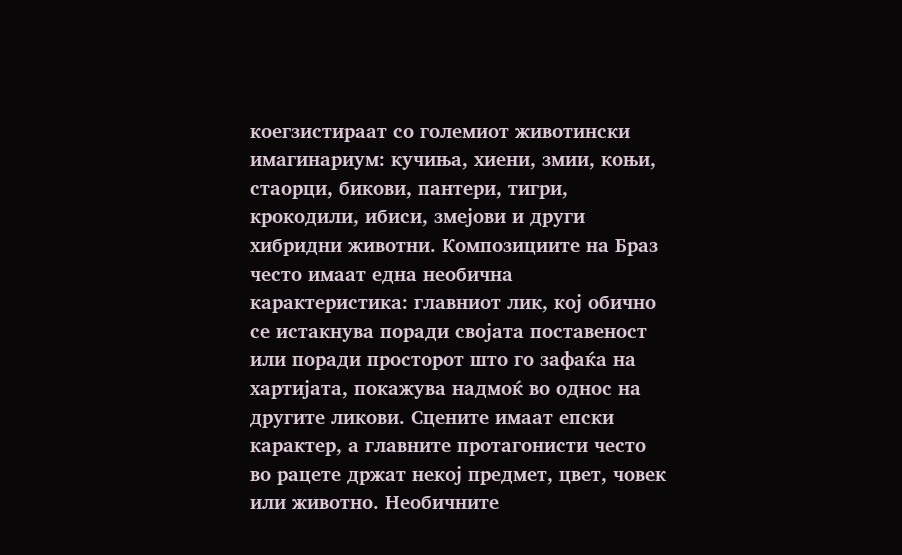коегзистираат со големиот животински имагинариум: кучиња, хиени, змии, коњи, стаорци, бикови, пантери, тигри, крокодили, ибиси, змејови и други хибридни животни. Композициите на Браз често имаат една необична карактеристика: главниот лик, кој обично се истакнува поради својата поставеност или поради просторот што го зафаќа на хартијата, покажува надмоќ во однос на другите ликови. Сцените имаат епски карактер, а главните протагонисти често во рацете држат некој предмет, цвет, човек или животно. Необичните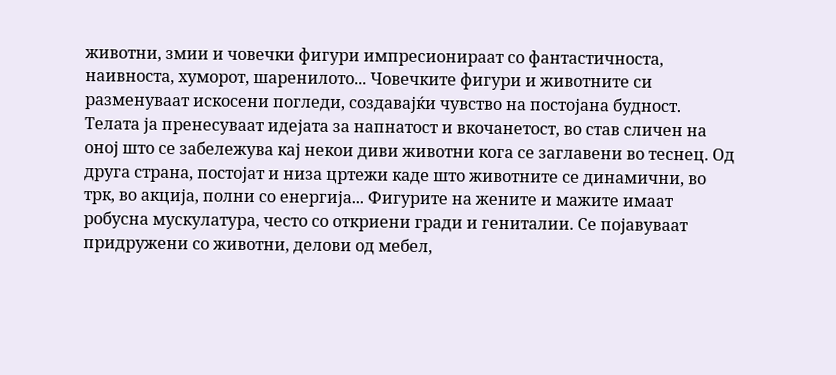животни, змии и човечки фигури импресионираат со фантастичноста, наивноста, хуморот, шаренилото... Човечките фигури и животните си разменуваат искосени погледи, создавајќи чувство на постојана будност. Телата ја пренесуваат идејата за напнатост и вкочанетост, во став сличен на оној што се забележува кај некои диви животни кога се заглавени во теснец. Од друга страна, постојат и низа цртежи каде што животните се динамични, во трк, во акција, полни со енергија... Фигурите на жените и мажите имаат робусна мускулатура, често со откриени гради и гениталии. Се појавуваат придружени со животни, делови од мебел,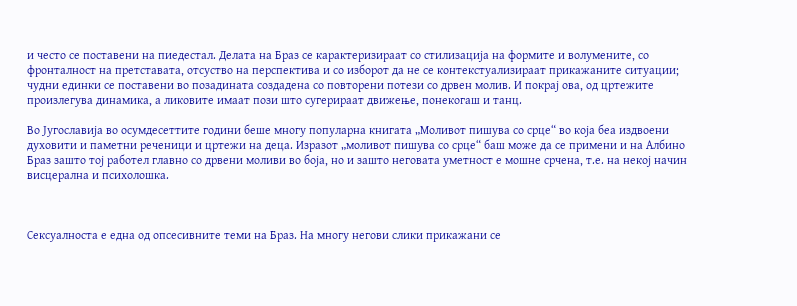и често се поставени на пиедестал. Делата на Браз се карактеризираат со стилизација на формите и волумените, со фронталност на претставата, отсуство на перспектива и со изборот да не се контекстуализираат прикажаните ситуации; чудни единки се поставени во позадината создадена со повторени потези со дрвен молив. И покрај ова, од цртежите произлегува динамика, а ликовите имаат пози што сугерираат движење, понекогаш и танц.

Во Југославија во осумдесеттите години беше многу популарна книгата „Моливот пишува со срце“ во која беа издвоени духовити и паметни реченици и цртежи на деца. Изразот „моливот пишува со срце“ баш може да се примени и на Албино Браз зашто тој работел главно со дрвени моливи во боја, но и зашто неговата уметност е мошне срчена, т.е. на некој начин висцерална и психолошка.



Сексуалноста е една од опсесивните теми на Браз. На многу негови слики прикажани се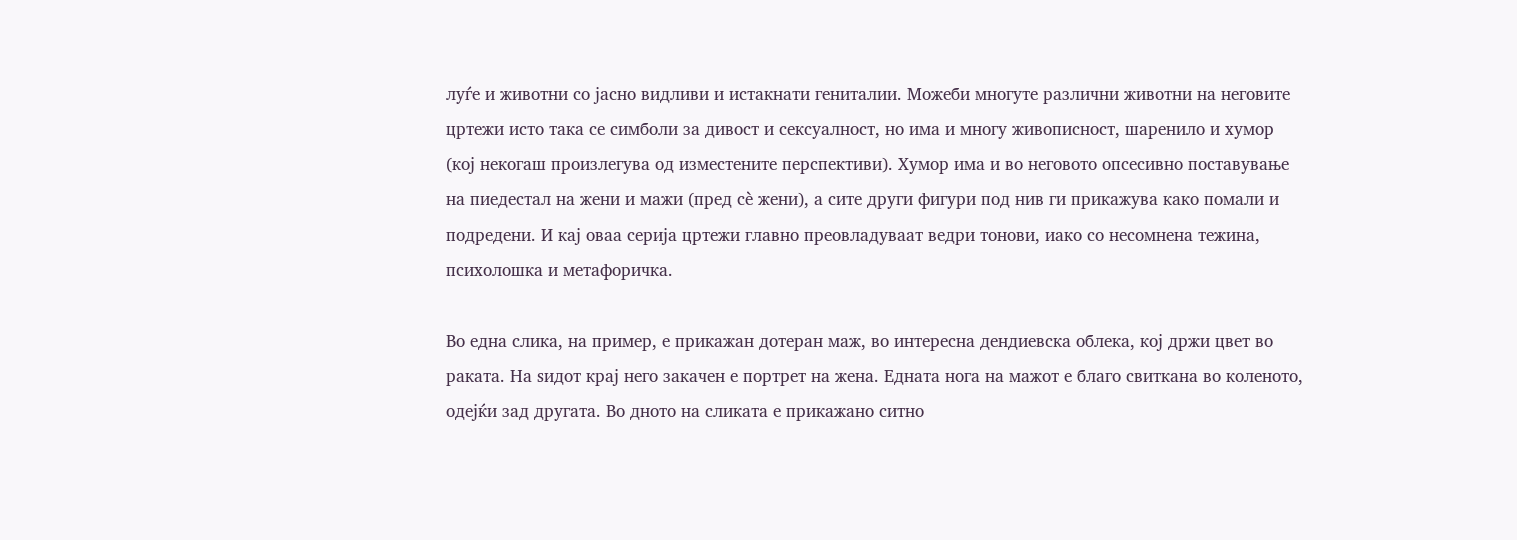луѓе и животни со јасно видливи и истакнати гениталии. Можеби многуте различни животни на неговите цртежи исто така се симболи за дивост и сексуалност, но има и многу живописност, шаренило и хумор (кој некогаш произлегува од изместените перспективи). Хумор има и во неговото опсесивно поставување на пиедестал на жени и мажи (пред сè жени), а сите други фигури под нив ги прикажува како помали и подредени. И кај оваа серија цртежи главно преовладуваат ведри тонови, иако со несомнена тежина, психолошка и метафоричка.

Во една слика, на пример, е прикажан дотеран маж, во интересна дендиевска облека, кој држи цвет во раката. На ѕидот крај него закачен е портрет на жена. Едната нога на мажот е благо свиткана во коленото, одејќи зад другата. Во дното на сликата е прикажано ситно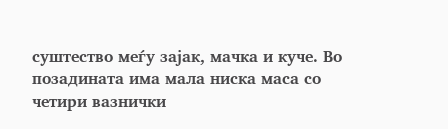суштество меѓу зајак, мачка и куче. Во позадината има мала ниска маса со четири вазнички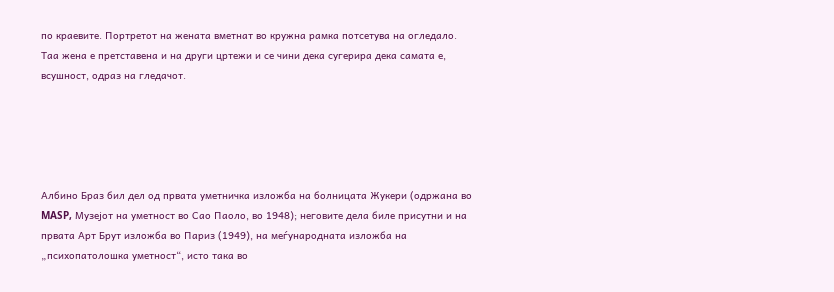по краевите. Портретот на жената вметнат во кружна рамка потсетува на огледало. Таа жена е претставена и на други цртежи и се чини дека сугерира дека самата е, всушност, одраз на гледачот.





Албино Браз бил дел од првата уметничка изложба на болницата Жукери (одржана во MASP, Музејот на уметност во Сао Паоло, во 1948); неговите дела биле присутни и на првата Арт Брут изложба во Париз (1949), на меѓународната изложба на „психопатолошка уметност“, исто така во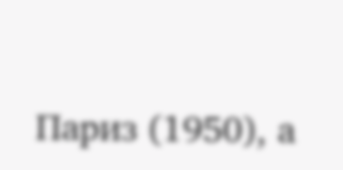Париз (1950), а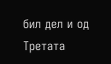бил дел и од Третата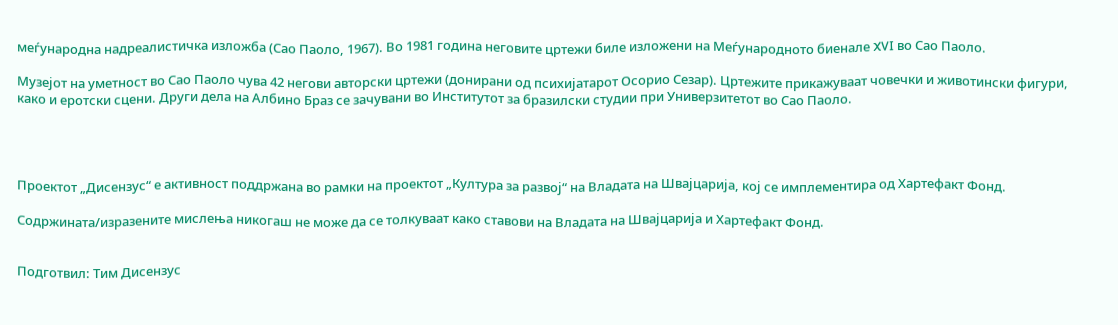меѓународна надреалистичка изложба (Сао Паоло, 1967). Во 1981 година неговите цртежи биле изложени на Меѓународното биенале XVI во Сао Паоло.

Музејот на уметност во Сао Паоло чува 42 негови авторски цртежи (донирани од психијатарот Осорио Сезар). Цртежите прикажуваат човечки и животински фигури, како и еротски сцени. Други дела на Албино Браз се зачувани во Институтот за бразилски студии при Универзитетот во Сао Паоло.




Проектот „Дисензус“ е активност поддржана во рамки на проектот „Култура за развој“ на Владата на Швајцарија, кој се имплементира од Хартефакт Фонд.

Содржината/изразените мислења никогаш не може да се толкуваат како ставови на Владата на Швајцарија и Хартефакт Фонд.


Подготвил: Тим Дисензус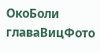ОкоБоли главаВицФото